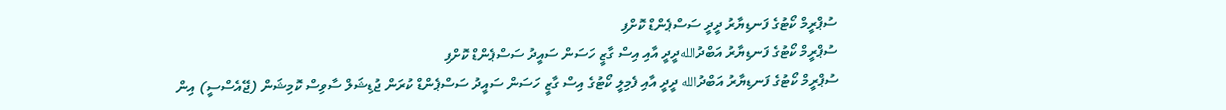ސުޕްރީމް ކޯޓުގެ ފަނޑިޔާރު ދީދީ ސަސްޕެންޑް ކޮށްފި
ސުޕްރީމް ކޯޓުގެ ފަނޑިޔާރު އަބްދުاللهދީދީ އާއި އިސް ގާޒީ ހަސަން ސައީދު ސަސްޕެންޑް ކޮށްފި
ސުޕްރީމް ކޯޓުގެ ފަނޑިޔާރު އަބްދުالله ދީދީ އާއި ފެމިލީ ކޯޓުގެ އިސް ގާޒީ ހަސަން ސައީދު ސަސްޕެންޑް ކުރަން ޖުޑިޝަލް ސާވިސް ކޮމިޝަން (ޖޭއެސްސީ) އިން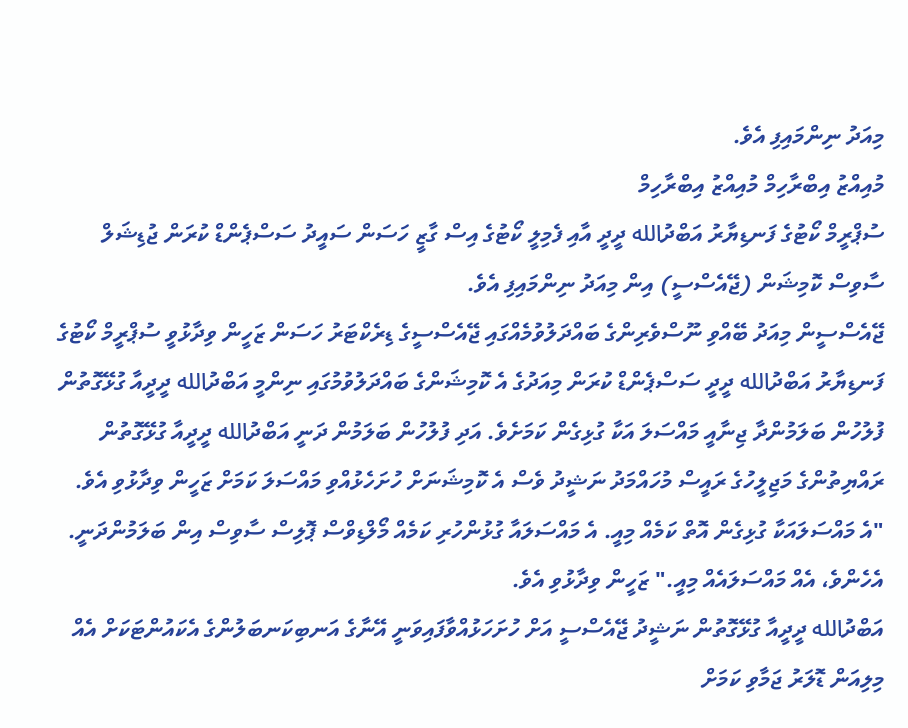މިއަދު ނިންމައިފި އެވެ.
މުއިއްޒު އިބްރާހިމް މުއިއްޒު އިބްރާހިމް
ސުޕްރީމް ކޯޓުގެ ފަނޑިޔާރު އަބްދުالله ދީދީ އާއި ފެމިލީ ކޯޓުގެ އިސް ގާޒީ ހަސަން ސައީދު ސަސްޕެންޑް ކުރަން ޖުޑިޝަލް ސާވިސް ކޮމިޝަން (ޖޭއެސްސީ) އިން މިއަދު ނިންމައިފި އެވެ.
ޖޭއެސްސީން މިއަދު ބޭއްވި ނޫސްވެރިންގެ ބައްދަލުވުމެއްގައި ޖޭއެސްސީގެ ޑިރެކްޓަރު ހަސަން ޒަހީން ވިދާޅުވީ ސުޕްރީމް ކޯޓުގެ ފަނޑިޔާރު އަބްދުالله ދީދީ ސަސްޕެންޑް ކުރަން މިއަދުގެ އެ ކޮމިޝަންގެ ބައްދަލުވުމުގައި ނިންމީ އަބްދުالله ދީދީއާ ގުޅޭގޮތުން ފުލުހުން ބަލަމުންދާ ޖިނާއީ މައްސަލަ އަކާ ގުޅިގެން ކަމަށެވެ. އަދި ފުލުހުން ބަލަމުން ދަނީ އަބްދުالله ދީދީއާ ގުޅޭގޮތުން ރައްޔިތުންގެ މަޖިލީހުގެ ރައީސް މުހައްމަދު ނަޝީދު ވެސް އެ ކޮމިޝަނަށް ހުށަހެޅުއްވި މައްސަލަ ކަމަށް ޒަހީން ވިދާޅުވި އެވެ.
"އެ މައްސަލައަކާ ގުޅިގެން އޮތް ކަމެއް މިއީ. އެ މައްސަލައާ ގުޅުންހުރި ކަމެއް މޯލްޑިވްސް ޕޮލިސް ސާވިސް އިން ބަލަމުންދަނީ. އެހެންވެ، އެއް މައްސަލައެއް މިއީ." ޒަހީން ވިދާޅުވި އެވެ.
އަބްދުالله ދީދީއާ ގުޅޭގޮތުން ނަޝީދު ޖޭއެސްސީ އަށް ހުށަހަޅުއްވާފައިވަނީ އޭނާގެ އަނބިކަނބަލުންގެ އެކައުންޓަކަށް އެއް މިލިއަން ޑޮލަރު ޖަމާވި ކަމަށް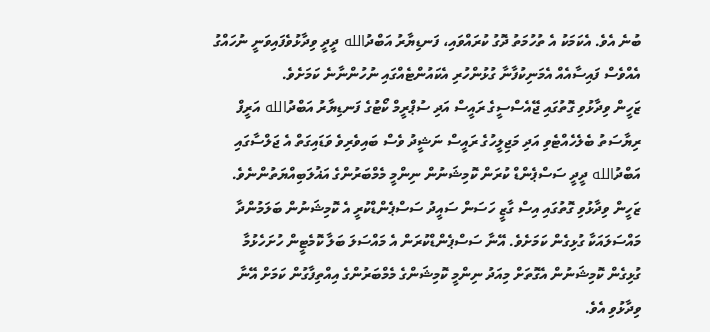ބުނެ އެވެ. އެކަމަކު އެ ތުހުމަތު ދޮގު ކުރައްވައި، ފަނޑިޔާރު އަބްދުالله ދީދީ ވިދާޅުވެފައިވަނީ ނުހައްގު އެއްވެސް ފައިސާއެއް އެމަނިކުފާނާ ގުޅުންހުރި އެކައުންޓެއްގައި ނުހުންނާނެ ކަމަށެވެ.
ޒަހީން ވިދާޅުވި ގޮތުގައި ޖޭއެސްސީގެ ރައީސް އަދި ސުޕްރީމް ކޯޓުގެ ފަނޑިޔާރު އަބްދުالله އަރީފް ރިޔާސަތު ބެލެހެއްޓެވި އަދި މަޖިލީހުގެ ރައީސް ނަޝީދު ވެސް ބައިވެރިވެ ވަޑައިގަތް އެ ޖަލްސާގައި އަބްދުالله ދީދީ ސަސްޕެންޑް ކުރަން ކޮމިޝަނުން ނިންމީ މެމްބަރުންގެ އަޣުލަބިއްޔަތުންނެވެ.
ޒަހީން ވިދާޅުވި ގޮތުގައި އިސް ގާޒީ ހަސަން ސައީދު ސަސްޕެންޑްކުރީ އެ ކޮމިޝަނުން ބަލަމުންދާ މައްސަލައަކާ ގުޅިގެން ކަމަށެވެ. އޭނާ ސަސްޕެންޑްކުރަން އެ މައްސަލަ ބަލާ ކޮމެޓީން ހުށަހެޅުމާ ގުޅިގެން ކޮމިޝަނުން އެގޮތަށް މިއަދު ނިންމީ ކޮމިޝަންގެ މެމްބަރުންގެ އިއްތިފާގުން ކަމަށް އޭނާ ވިދާޅުވި އެވެ.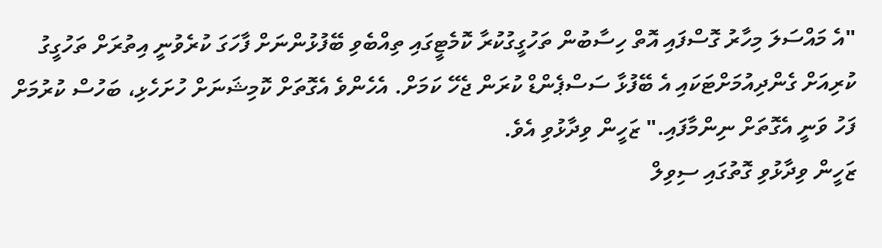"އެ މައްސަލަ މިހާރު ގޮސްފައި އޮތް ހިސާބުން ތަހުގީގުކުރާ ކޮމެޓީގައި ތިއްބެވި ބޭފުޅުންނަށް ފާހަގަ ކުރެވުނީ އިތުރަށް ތަހުގީގު ކުރިއަށް ގެންދިއުމަށްޓަކައި އެ ބޭފުޅާ ސަސްޕެންޑް ކުރަން ޖެހޭ ކަމަށް. އެހެންވެ އެގޮތަށް ކޮމިޝަނަށް ހުށަހެޅި، ބަހުސް ކުރުމަށް ފަހު ވަނީ އެގޮތަށް ނިންމާފައި." ޒަހީން ވިދާޅުވި އެވެ.
ޒަހީން ވިދާޅުވި ގޮތުގައި ސިވިލް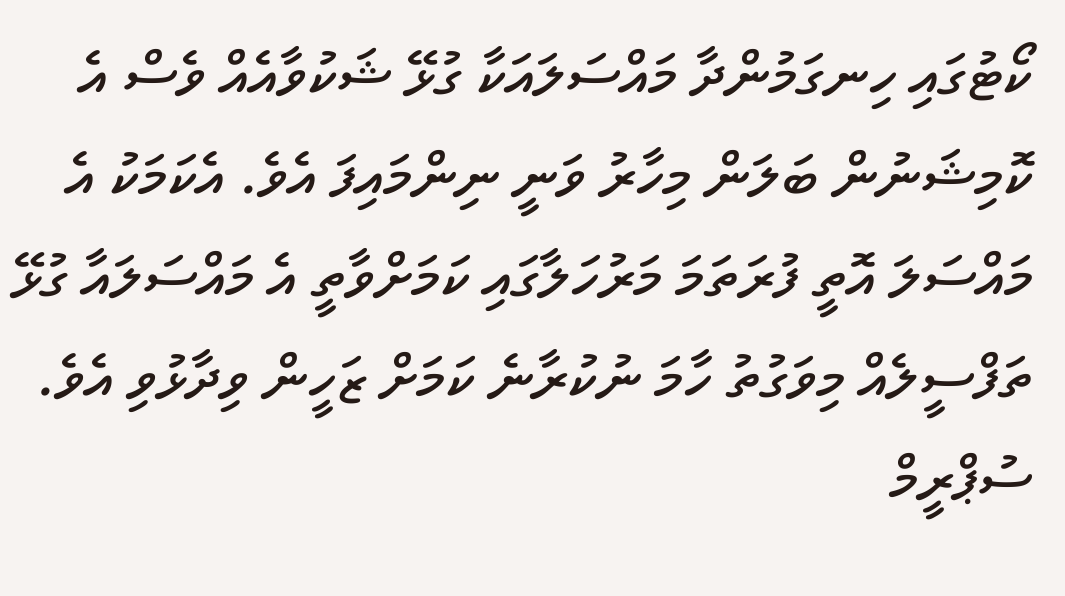ކޯޓުގައި ހިނގަމުންދާ މައްސަލައަކާ ގުޅޭ ޝަކުވާއެއް ވެސް އެ ކޮމިޝަނުން ބަލަން މިހާރު ވަނީ ނިންމައިފަ އެވެ. އެކަމަކު އެ މައްސަލަ އޮތީ ފުރަތަމަ މަރުހަލާގައި ކަމަށްވާތީ އެ މައްސަލައާ ގުޅޭ ތަފްސީލެއް މިވަގުތު ހާމަ ނުކުރާނެ ކަމަށް ޒަހީން ވިދާޅުވި އެވެ.
ސުޕްރީމް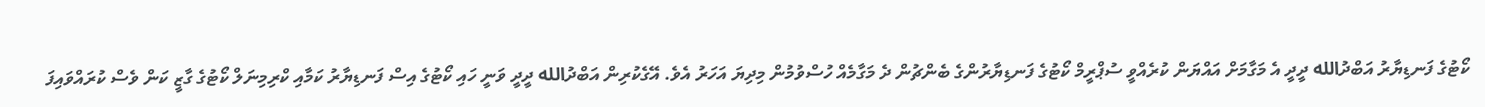ކޯޓުގެ ފަނޑިޔާރު އަބްދުالله ދީދީ އެ މަގާމަށް އައްޔަން ކުރެއްވީ ސުޕްރީމް ކޯޓުގެ ފަނޑިޔާރުންގެ ބެންޗުން ދެ މަގާމެއް ހުސްވުމުން މިދިޔަ އަހަރު އެވެ. އޭގެކުރިން އަބްދުالله ދީދީ ވަނީ ހައި ކޯޓުގެ އިސް ފަނޑިޔާރު ކަމާއި ކްރިމިނަލް ކޯޓުގެ ގާޒީ ކަން ވެސް ކުރައްވައިފަ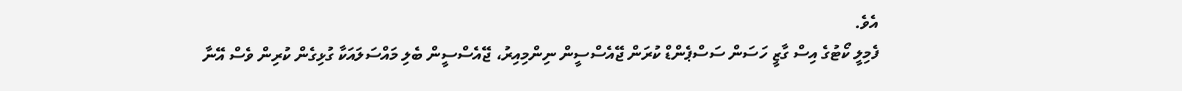އެވެ.
ފެމިލީ ކޯޓުގެ އިސް ގާޒީ ހަސަން ސަސްޕެންޑް ކުރަން ޖޭއެސްސީން ނިންމިއިރު، ޖޭއެސްސީން ބެލި މައްސަލައަކާ ގުޅިގެން ކުރިން ވެސް އޭނާ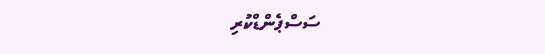ސަސްޕެންޑްކުރި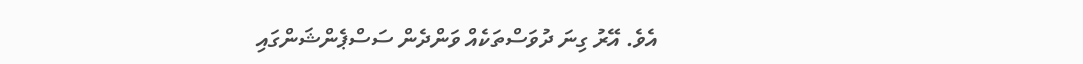އެވެ. އޭރު ގިނަ ދުވަސްތަކެއް ވަންދެން ސަސްޕެންޝަންގައި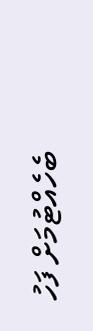ބެހެއްޓުމަށް ފަހު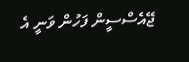ޖޭއެސްސީން ފަހުން ވަނީ އެ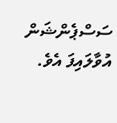ސަސްޕެންޝަން އުވާލައިފަ އެވެ.